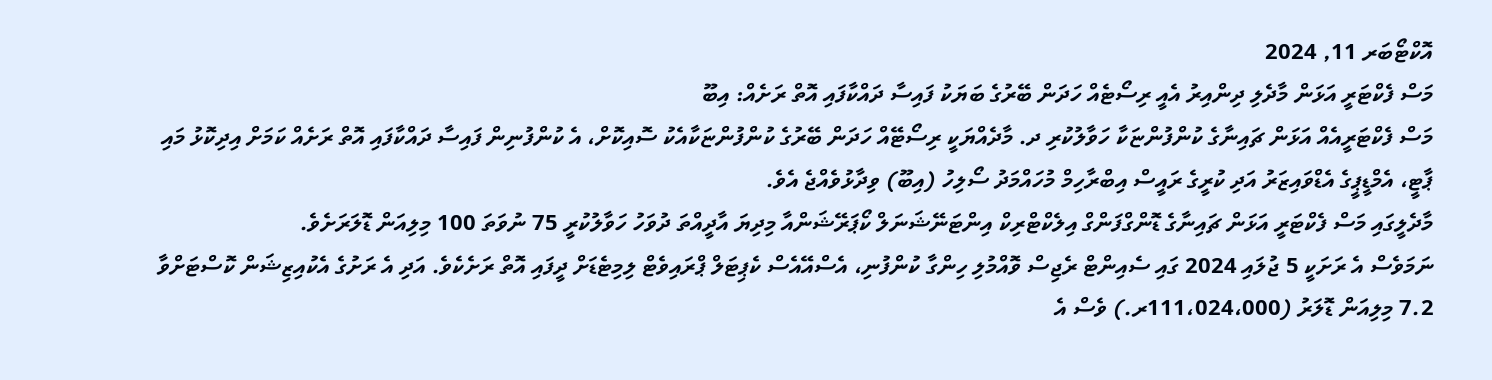އޮކްޓޯބަރ 11, 2024
މަސް ފެކްޓަރީ އަޅަން މާދެލި ދިންއިރު އެއީ ރިސޯޓެއް ހަދަން ބޭރުގެ ބަޔަކު ފައިސާ ދައްކާފައި އޮތް ރަށެއް: އިބޫ
މަސް ފެކްޓަރީއެއް އަޅަން ޗައިނާގެ ކުންފުންޏަކާ ހަވާލުކުރި ދ. މާދެއްޔަކީ ރިސޯޓޭއް ހަދަން ބޭރުގެ ކުންފުންޏަކާއެކު ސޮއިކޮށް، އެ ކުންފުނިން ފައިސާ ދައްކާފައި އޮތް ރަށެއް ކަމަށް އިދިކޮޅު މައި ޕާޓީ، އެމްޑީޕީގެ އެޑްވައިޒަރު އަދި ކުރީގެ ރައީސް އިބްރާހިމް މުހައްމަދު ސޯލިހު (އިބޫ) ވިދާޅުވެއްޖެ އެވެ.
މާދެލީގައި މަސް ފެކްޓަރީ އަޅަން ޗައިނާގެ ޑޮންގްފަންގް އިލެކްޓްރިކް އިންޓަނޭޝަނަލް ކޯޕަރޭޝަންއާ މިދިޔަ އާދީއްތަ ދުވަހު ހަވާލުކުރީ 75 ނުވަތަ 100 މިލިއަން ޑޮލަރަށެވެ.
ނަމަވެސް އެ ރަށަކީ 5 ޖުލައި 2024 ގައި ސެއިންޓް ރެޖިސް ވޮއްމުލި ހިންގާ ކުންފުނި، އެސްއޭއެސް ކެޕިޓަލް ޕްރައިވެޓް ލިމިޓެޑަށް ދީފައި އޮތް ރަށެކެވެ. އަދި އެ ރަށުގެ އެކުއިޒިޝަން ކޮސްޓަށްވާ 7.2 މިލިއަން ޑޮލަރު (111،024،000ރ.) ވެސް އެ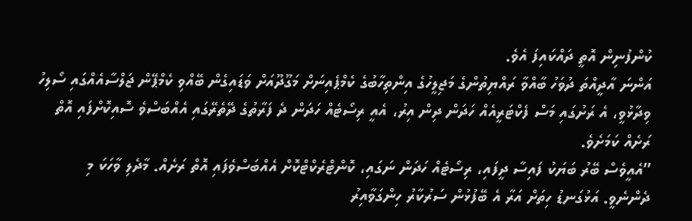ކުންފުނިން އޮތީ ދައްކައިފަ އެވެ.
އަންނަ އާދީއްތަ ދުވަހު ބާއްވާ ރައްޔިތުންގެ މަޖިލީހުގެ އިންތިހާބުގެ ކެމްޕެއިނަށް މަގޫދޫއަށް ވަޑައިގެން ބޭއްވި ކެމްޕޭން ޖަލްސާއެއްގައި ސޯލިހު ވިދާޅުވީ، އެ ރަށުގައި މަސް ފެކްޓަރީއެއް ހަދަން ދިން އިރު، އެއީ ރިސޯޓެއް ހަދަން ދެ ފަރާތުގެ ދޭތެރޭގައި އެއްބަސްވެ ސޮއިކޮށްފައި އޮތް ރަށެއް ކަމަށެވެ.
”އެއީވެސް ބޭރު ބަޔަކު ފައިސާ ދީފައި، ރިސޯޓެއް ހަދަން ނަގައި، ކޮންޓްރެކްޓްކޮށް އެއްބަސްވެފައި އޮތް ރަށެއް. މާދެލި ވާހަކަ މި ދެންނެވީ. އަޅުގަނޑު ހިތަށް އަރާ އެ ބޭފުޅުން ސަރުކާރު ހިންގަވާއިރު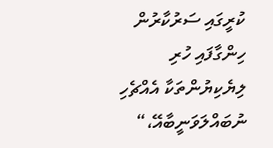ކުރީގައި ސަރުކާރުން ހިންގާފައި ހުރި ލިޔެކިޔުންތަކާ އެއްޗެހި ނުބައްލަވަނީބާއޭ،“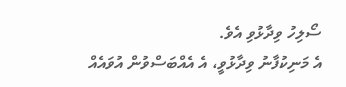ސޯލިހު ވިދާޅުވި އެވެ.
އެ މަނިކުފާނު ވިދާޅުވީ، އެ އެއްބަސްވުން އުވައެއް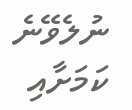ނުލެވޭނެ ކަމަށާއި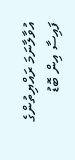އުވާލާނަމަ ރައްޔިތުންގެ ފައިސާ އިން ބޮޑު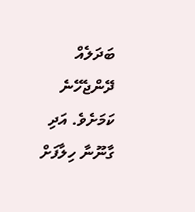ބަދަލެއް ދޭންޖެހޭނެ ކަމަށެވެ. އަދި ގާނޫނާ ހިލާފަށް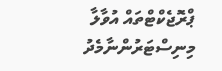ޕްރޮޖެކްޓްތައް އުވާލާ މިނިސްޓަރުންނާމެދު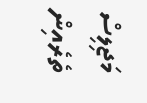މަޖިލިސް ތެރެއިން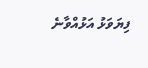ފިޔަވަޅު އަޅުއްވާނެ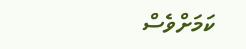ކަމަށްވެސް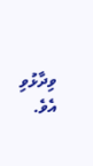ވިދާޅުވި އެވެ.